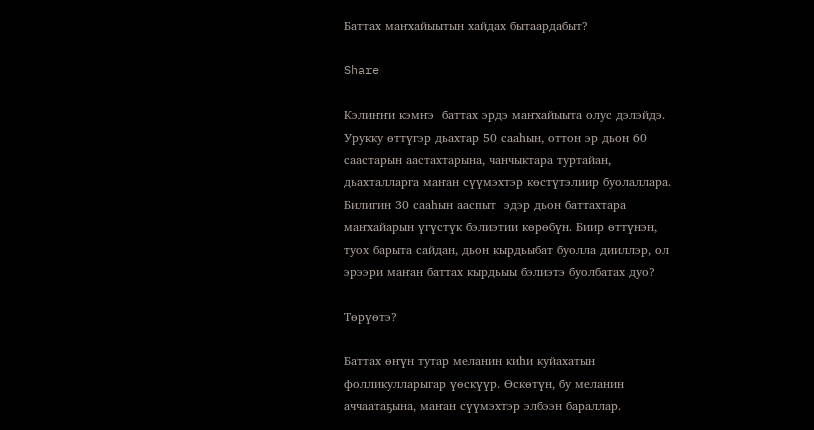Баттах маҥхайыытын хайдах бытаардабыт?

Share

Кэлиҥҥи кэмҥэ  баттах эрдэ маҥхайыыта олус дэлэйдэ. Урукку өттүгэр дьахтар 50 сааһын, оттон эр дьон 60 саастарын аастахтарына, чанчыктара туртайан, дьахталларга маҥан сүүмэхтэр көстүтэлиир буолаллара. Билигин 30 сааһын ааспыт  эдэр дьон баттахтара маҥхайарын үгүстүк бэлиэтии көрөбүн. Биир өттүнэн, туох барыта сайдан, дьон кырдьыбат буолла дииллэр, ол эрээри маҥан баттах кырдьыы бэлиэтэ буолбатах дуо?

Төрүөтэ?

Баттах өҥүн тутар меланин киһи куйахатын фолликулларыгар үөскүүр. Өскөтүн, бу меланин аччаатаҕына, маҥан сүүмэхтэр элбээн бараллар.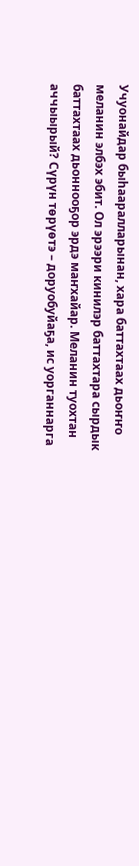Учуонайдар быһааралларынан, хара баттахтаах дьоҥҥо меланин элбэх эбит. Ол эрээри кинилэр баттахтара сырдык баттахтаах дьоннооҕор эрдэ маҥхайар. Меланин туохтан аччыырый? Сүрүн төрүөтэ – доруобуйаҕа, ис уорганнарга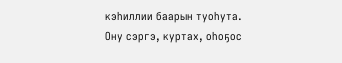кэһиллии баарын туоһута. Ону сэргэ, куртах, оһоҕос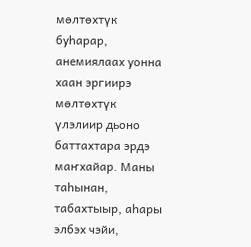мөлтөхтүк буһарар, анемиялаах уонна хаан эргиирэ мөлтөхтүк үлэлиир дьоно баттахтара эрдэ маҥхайар. Маны таһынан, табахтыыр, аһары элбэх чэйи,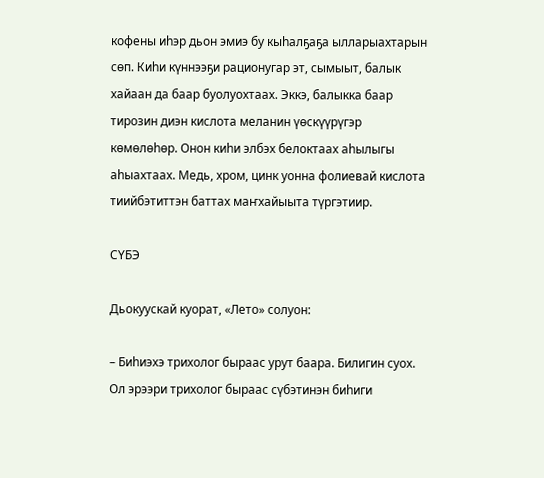кофены иһэр дьон эмиэ бу кыһалҕаҕа ылларыахтарын сөп. Киһи күннээҕи рационугар эт, сымыыт, балык хайаан да баар буолуохтаах. Эккэ, балыкка баар тирозин диэн кислота меланин үөскүүрүгэр көмөлөһөр. Онон киһи элбэх белоктаах аһылыгы аһыахтаах. Медь, хром, цинк уонна фолиевай кислота тиийбэтиттэн баттах маҥхайыыта түргэтиир.

СҮБЭ

Дьокуускай куорат, «Лето» солуон:

– Биһиэхэ трихолог быраас урут баара. Билигин суох. Ол эрээри трихолог быраас сүбэтинэн биһиги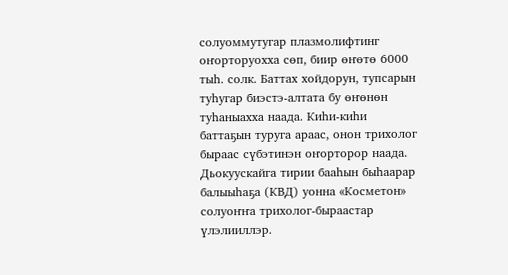солуоммутугар плазмолифтинг оҥорторуохха сөп, биир өҥөтө 6000 тыһ. солк. Баттах хойдорун, тупсарын туһугар биэстэ-алтата бу өҥөнөн туһаныахха наада. Киһи-киһи баттаҕын туруга араас, онон трихолог быраас сүбэтинэн оҥорторор наада.  Дьокуускайга тирии бааһын быһаарар балыыһаҕа (КВД) уонна «Косметон» солуоҥҥа трихолог-быраастар үлэлииллэр.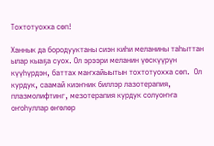Тохтотуохха сөп!

Ханнык да бородууктаны сиэн киһи меланины таһыттан ылар кыаҕа суох. Ол эрээри меланин үөскүүрүн күүһүрдэн, баттах маҥхайыытын тохтотуохха сөп.  Ол курдук, саамай киэҥник биллэр лазотерапия, плазмолифтинг, мезотерапия курдук солуоҥҥа оҥоһуллар өҥөлөр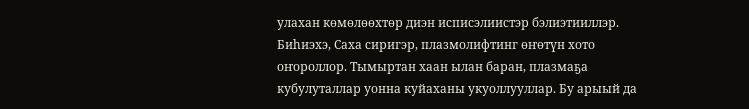улахан көмөлөөхтөр диэн исписэлиистэр бэлиэтииллэр. Биһиэхэ, Саха сиригэр, плазмолифтинг өҥөтүн хото оҥороллор. Тымыртан хаан ылан баран, плазмаҕа кубулуталлар уонна куйаханы укуоллууллар. Бу арыый да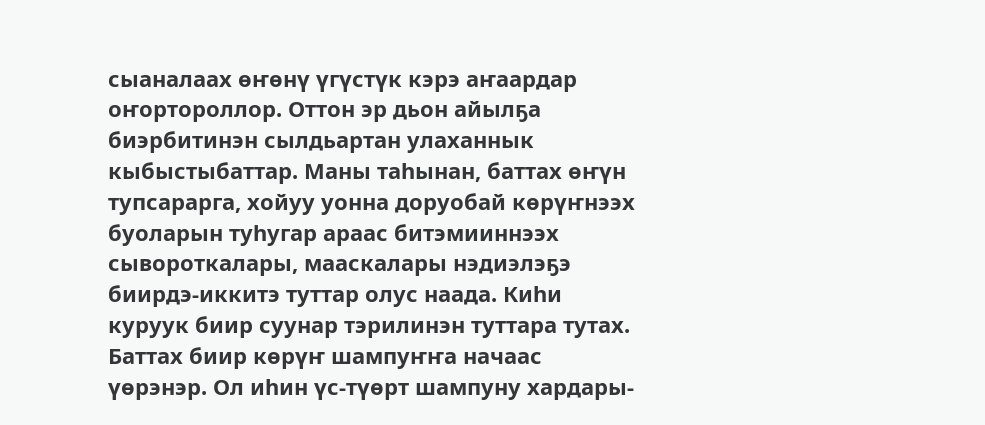сыаналаах өҥөнү үгүстүк кэрэ аҥаардар оҥортороллор. Оттон эр дьон айылҕа биэрбитинэн сылдьартан улаханнык кыбыстыбаттар. Маны таһынан, баттах өҥүн тупсарарга, хойуу уонна доруобай көрүҥнээх буоларын туһугар араас битэмииннээх сывороткалары, мааскалары нэдиэлэҕэ биирдэ-иккитэ туттар олус наада. Киһи куруук биир суунар тэрилинэн туттара тутах. Баттах биир көрүҥ шампуҥҥа начаас үөрэнэр. Ол иһин үс-түөрт шампуну хардары-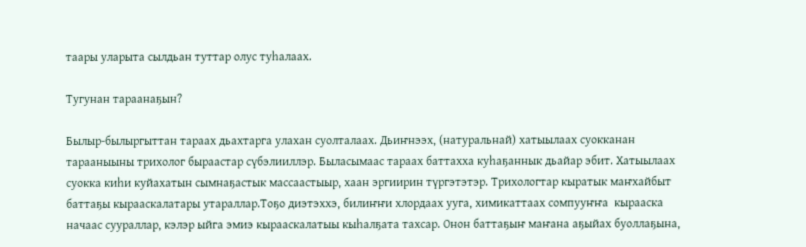таары уларыта сылдьан туттар олус туһалаах.

Тугунан тараанаҕын?

Былыр-былыргыттан тараах дьахтарга улахан суолталаах. Дьиҥнээх, (натуральнай) хатыылаах суокканан тарааныыны трихолог быраастар сүбэлииллэр. Быласымаас тараах баттахха куһаҕаннык дьайар эбит. Хатыылаах суокка киһи куйахатын сымнаҕастык массаастыыр, хаан эргиирин түргэтэтэр. Трихологтар кыратык маҥхайбыт баттаҕы кырааскалатары утараллар.Тоҕо диэтэххэ, билиҥҥи хлордаах ууга, химикаттаах сомпууҥҥа  кырааска начаас суураллар, кэлэр ыйга эмиэ кырааскалатыы кыһалҕата тахсар. Онон баттаҕыҥ маҥана аҕыйах буоллаҕына,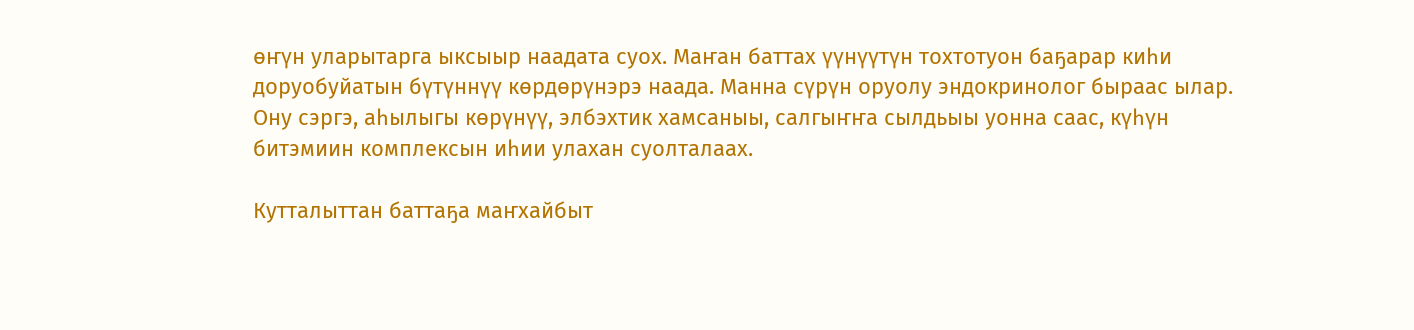өҥүн уларытарга ыксыыр наадата суох. Маҥан баттах үүнүүтүн тохтотуон баҕарар киһи доруобуйатын бүтүннүү көрдөрүнэрэ наада. Манна сүрүн оруолу эндокринолог быраас ылар. Ону сэргэ, аһылыгы көрүнүү, элбэхтик хамсаныы, салгыҥҥа сылдьыы уонна саас, күһүн битэмиин комплексын иһии улахан суолталаах.

Кутталыттан баттаҕа маҥхайбыт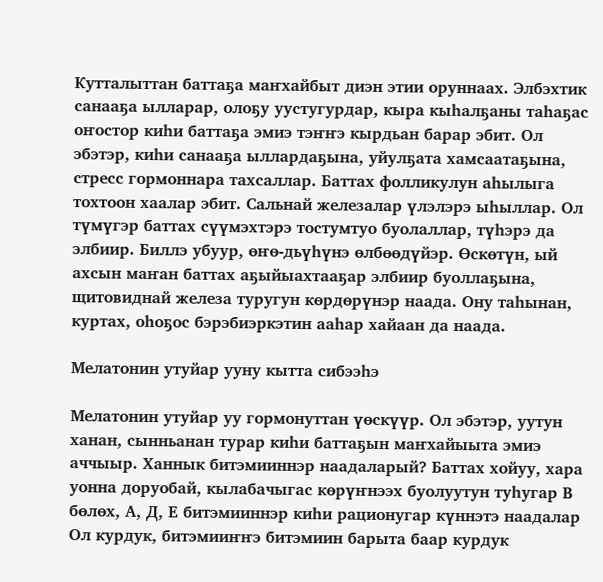Кутталыттан баттаҕа маҥхайбыт диэн этии оруннаах. Элбэхтик санааҕа ылларар, олоҕу уустугурдар, кыра кыһалҕаны таһаҕас оҥостор киһи баттаҕа эмиэ тэҥҥэ кырдьан барар эбит. Ол эбэтэр, киһи санааҕа ыллардаҕына, уйулҕата хамсаатаҕына, стресс гормоннара тахсаллар. Баттах фолликулун аһылыга тохтоон хаалар эбит. Сальнай железалар үлэлэрэ ыһыллар. Ол түмүгэр баттах сүүмэхтэрэ тостумтуо буолаллар, түһэрэ да элбиир. Биллэ убуур, өҥө-дьүһүнэ өлбөөдүйэр. Өскөтүн, ый ахсын маҥан баттах аҕыйыахтааҕар элбиир буоллаҕына,  щитовиднай железа туругун көрдөрүнэр наада. Ону таһынан, куртах, оһоҕос бэрэбиэркэтин ааһар хайаан да наада.

Мелатонин утуйар ууну кытта сибээһэ

Мелатонин утуйар уу гормонуттан үөскүүр. Ол эбэтэр, уутун ханан, сынньанан турар киһи баттаҕын маҥхайыыта эмиэ аччыыр. Ханнык битэмииннэр наадаларый? Баттах хойуу, хара уонна доруобай, кылабачыгас көрүҥнээх буолуутун туһугар В бөлөх, А, Д, Е битэмииннэр киһи рационугар күннэтэ наадалар Ол курдук, битэмииҥҥэ битэмиин барыта баар курдук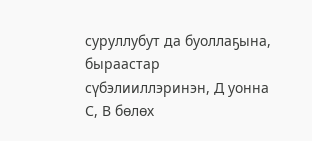суруллубут да буоллаҕына, быраастар сүбэлииллэринэн, Д уонна С, В бөлөх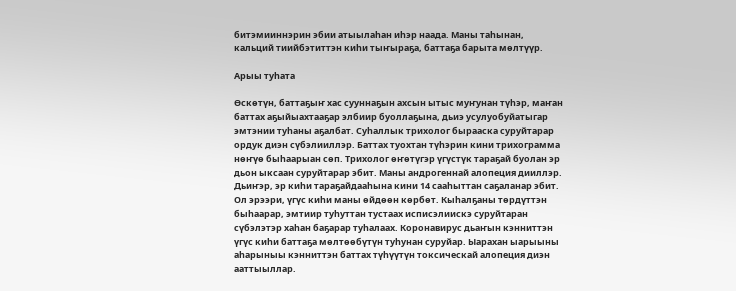битэмииннэрин эбии атыылаһан иһэр наада. Маны таһынан, кальций тиийбэтиттэн киһи тыҥыраҕа, баттаҕа барыта мөлтүүр.

Арыы туһата

Өскөтүн, баттаҕыҥ хас сууннаҕын ахсын ытыс муҥунан түһэр, маҥан баттах аҕыйыахтааҕар элбиир буоллаҕына, дьиэ усулуобуйатыгар эмтэнии туһаны аҕалбат. Суһаллык трихолог бырааска суруйтарар ордук диэн сүбэлииллэр. Баттах туохтан түһэрин кини трихограмма нөҥүө быһаарыан сөп. Трихолог өҥөтүгэр үгүстүк тараҕай буолан эр дьон ыксаан суруйтарар эбит. Маны андрогеннай алопеция дииллэр. Дьиҥэр, эр киһи тараҕайдааһына кини 14 сааһыттан саҕаланар эбит. Ол эрээри, үгүс киһи маны өйдөөн көрбөт. Кыһалҕаны төрдүттэн быһаарар, эмтиир туһуттан тустаах исписэлиискэ суруйтаран сүбэлэтэр хаһан баҕарар туһалаах. Коронавирус дьаҥын кэнниттэн үгүс киһи баттаҕа мөлтөөбүтүн туһунан суруйар. Ыарахан ыарыыны аһарыныы кэнниттэн баттах түһүүтүн токсическай алопеция диэн ааттыыллар.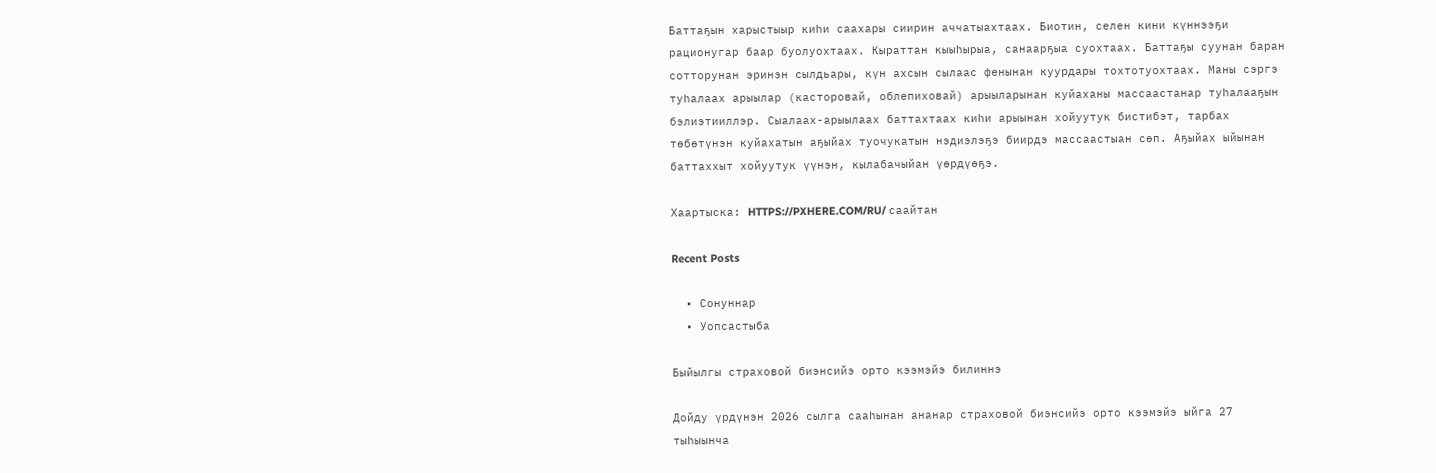Баттаҕын харыстыыр киһи саахары сиирин аччатыахтаах. Биотин, селен кини күннээҕи рационугар баар буолуохтаах. Кыраттан кыыһырыа, санаарҕыа суохтаах. Баттаҕы суунан баран сотторунан эринэн сылдьары, күн ахсын сылаас фенынан куурдары тохтотуохтаах. Маны сэргэ туһалаах арыылар (касторовай, облепиховай) арыыларынан куйаханы массаастанар туһалааҕын бэлиэтииллэр. Сыалаах-арыылаах баттахтаах киһи арыынан хойуутук бистибэт, тарбах төбөтүнэн куйахатын аҕыйах туочукатын нэдиэлэҕэ биирдэ массаастыан сөп. Аҕыйах ыйынан баттаххыт хойуутук үүнэн, кылабачыйан үөрдүөҕэ.

Хаартыска: HTTPS://PXHERE.COM/RU/ саайтан

Recent Posts

  • Сонуннар
  • Уопсастыба

Быйылгы страховой биэнсийэ орто кээмэйэ билиннэ

Дойду үрдүнэн 2026 сылга сааһынан ананар страховой биэнсийэ орто кээмэйэ ыйга 27 тыһыынча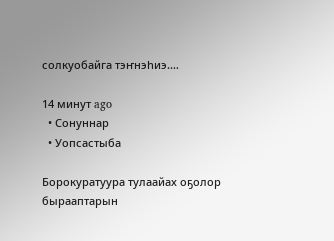солкуобайга тэҥнэһиэ.…

14 минут ago
  • Сонуннар
  • Уопсастыба

Борокуратуура тулаайах оҕолор бырааптарын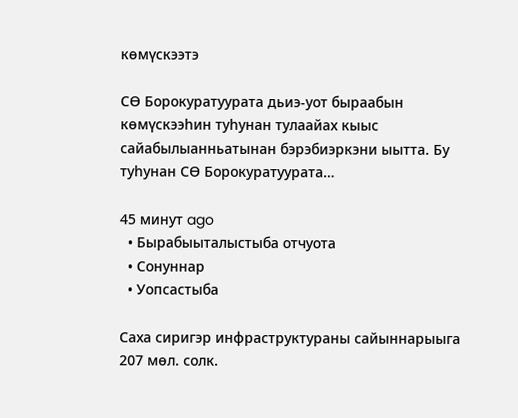көмүскээтэ

СӨ Борокуратуурата дьиэ-уот быраабын көмүскээһин туһунан тулаайах кыыс сайабылыанньатынан бэрэбиэркэни ыытта. Бу туһунан СӨ Борокуратуурата…

45 минут ago
  • Бырабыыталыстыба отчуота
  • Сонуннар
  • Уопсастыба

Саха сиригэр инфраструктураны сайыннарыыга 207 мөл. солк.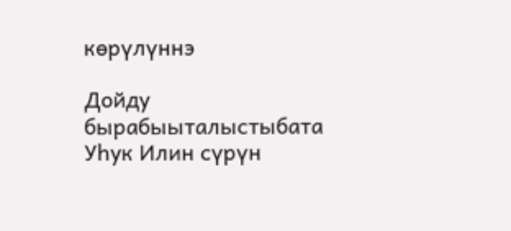көрүлүннэ

Дойду бырабыыталыстыбата Уһук Илин сүрүн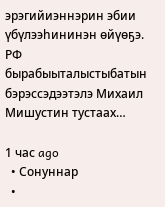эрэгийиэннэрин эбии үбүлээһининэн өйүөҕэ. РФ бырабыыталыстыбатын бэрэссэдээтэлэ Михаил Мишустин тустаах…

1 час ago
  • Сонуннар
  •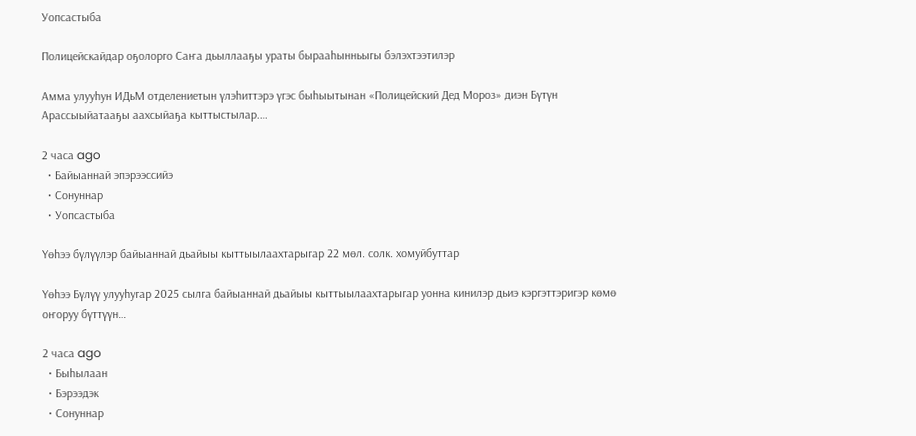Уопсастыба

Полицейскайдар оҕолорго Саҥа дьыллааҕы ураты бырааһынньыгы бэлэхтээтилэр

Амма улууһун ИДьМ отделениетын үлэһиттэрэ үгэс быһыытынан «Полицейский Дед Мороз» диэн Бүтүн Арассыыйатааҕы аахсыйаҕа кыттыстылар.…

2 часа ago
  • Байыаннай эпэрээссийэ
  • Сонуннар
  • Уопсастыба

Үөһээ бүлүүлэр байыаннай дьайыы кыттыылаахтарыгар 22 мөл. солк. хомуйбуттар

Үөһээ Бүлүү улууһугар 2025 сылга байыаннай дьайыы кыттыылаахтарыгар уонна кинилэр дьиэ кэргэттэригэр көмө оҥоруу бүттүүн…

2 часа ago
  • Быһылаан
  • Бэрээдэк
  • Сонуннар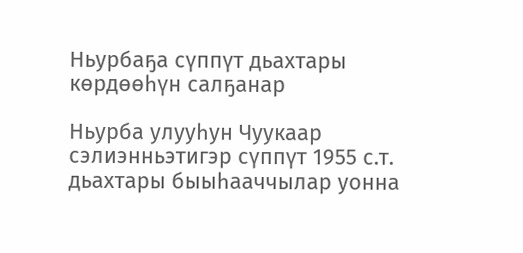Ньурбаҕа сүппүт дьахтары көрдөөһүн салҕанар

Ньурба улууһун Чуукаар сэлиэнньэтигэр сүппүт 1955 с.т. дьахтары быыһааччылар уонна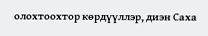олохтоохтор көрдүүллэр, диэн Саха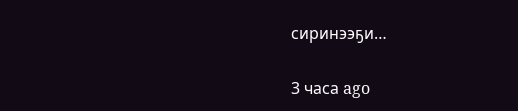сиринээҕи…

3 часа ago